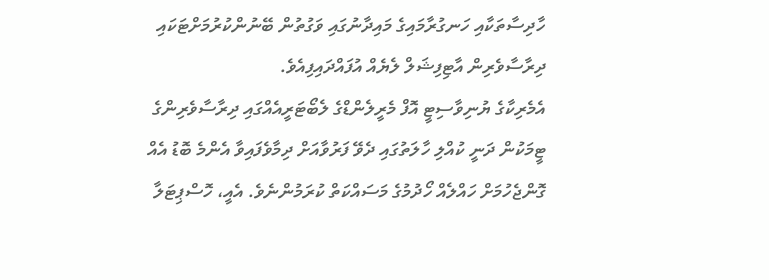ހާދިސާތަކާއި ހަނގުރާމައިގެ މައިދާނުގައި ވަގުތުން ބޭނުންކުރުމަށްޓަކައި ދިރާސާވެރިން އާޓިފިޝަލް ލެޔެއް އުފައްދައިފިއެވެ.
އެމެރިކާގެ ޔުނިވާސިޓީ އޮފް މެރީލެންޑްގެ ލެބޯޓަރީއެއްގައި ދިރާސާވެރިންގެ ޓީމަކުން ދަނީ ކުއްލި ހާލަތުގައި ދެވޭ ފަރުވާއަށް ދިމާވެފައިވާ އެންމެ ބޮޑު އެއް ގޮންޖެހުމަށް ހައްލެއް ހޯދުމުގެ މަސައްކަތް ކުރަމުންނެވެ. އެއީ، ހޮސްޕިޓަލާ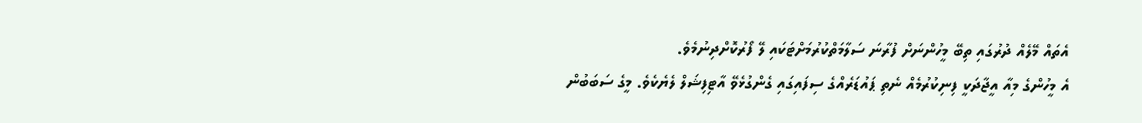އެތައް މޭލެއް ދުރުގައި ތިބޭ މީހުންނަށް ފުރާނަ ސަލާމަތްކުރުމަށްޓަކައި ލޭ ފޯރުކޮށްދިނުމެވެ.
އެ މީހުންގެ މިއާ އީޖާދަކީ ފިނިކުރުމެއް ނެތި ޕައުޑަރެއްގެ ސިފައިގައި ގެންގުޅެވޭ އާޓިފިޝަލް ލެޔެކެވެ. މީގެ ސަބަބުން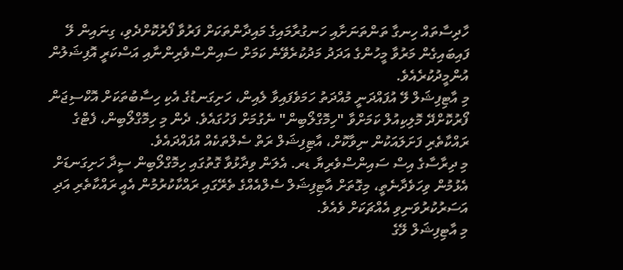ހާދިސާތައް ހިނގާ ތަންތަނަށާއި ހަނގުރާމައިގެ މައިދާންތަކަށް ފަރުވާ ފޯރުކޮށްދެވި، ގިނައިން ލޭ ފައިބައިގެން މަރުވާ މީހުންގެ އަދަދު މަދުކުރެވޭނެ ކަމަށް ސައިންސްވެރިންނާއި އަސްކަރީ އޮފިޝަލުން އުންމީދުކުރެއެވެ.
މި އާޓިފިޝަލް ލޭ އުފައްދަނީ މުއްދަތު ހަމަވެފައިވާ ލެއިން، ހަށިގަނޑުގެ އެކި ހިސާބުތަކަށް އޮކްސިޖަން ފޯރުކޮށްދޭ މޮލިކިއުލް ކަމަށްވާ "ހިމޮގްލޯބިން" ނެގުމަށް ފަހުގައެވެ. ދެން މި ހިމޮގްލޯބިން، ފެޓްގެ ރައްކާތެރި ފަށަލައަކުން ނިވާކޮށް، އާޓިފިޝަލް ރަތް ސެލްތަކެއް އުފައްދައެވެ.
މި ދިރާސާގެ އިސް ސައިންސްވެރިޔާ ޑރ. އެލަން ވިދާޅުވާ ގޮތުގައި ހިމޮގްލޯބިން ސީދާ ހަށިގަނޑަށް އެޅުމުން ވިހަވެދާނެތީ، މިގޮތަށް އާޓިފިޝަލް ސެލްއެއްގެ ތެރޭގައި ރައްކާކުރުމުން އެއީ ރައްކާތެރި އަދި އަސަރުކުރުވަނިވި އެއްޗަކަށް ވެއެވެ.
މި އާޓިފިޝަލް ލޭގެ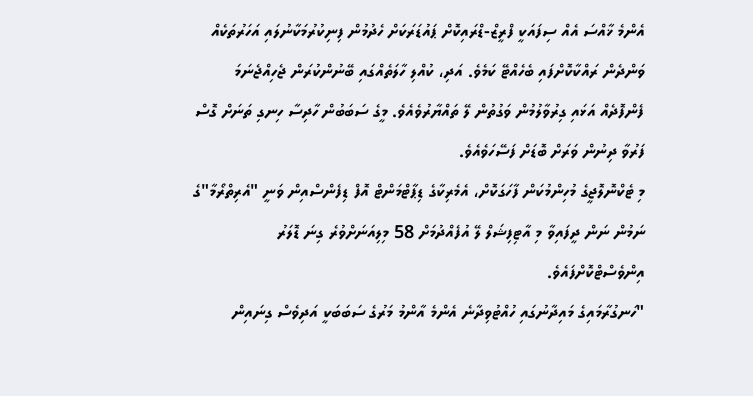އެންމެ ޚާއްސަ އެއް ސިފައަކީ ފްރީޒް-ޑްރައިކޮށް ޕައުޑަރަކަށް ހެދުމުން ފިނިކުރުމަކާނުލައި އަހަރުތަކެއް ވަންދެން ރައްކާކޮށްފައި ބެހެއްޓޭ ކަމެވެ. އަދި، ކުއްލި ހާލަތެއްގައި ބޭނުންކުރަން ޖެހިއްޖެނަމަ ފެންފޮދެއް އަޅައި ގިރުވާލުމުން ވަގުތުން ލޭ ތައްޔާރުވެއެވެ. މީގެ ސަބަބުން ހާދިސާ ހިނގި ތަނަށް ގޮސް ފަރުވާ ދިނުން ވަރަށް ބޮޑަށް ފަސޭހަވެއެވެ.
މި ޓެކްނޮލޮޖީގެ މުހިންމުކަން ފާހަގަކޮށް، އެމެރިކާގެ ޑިޕާޓްމަންޓް އޮފް ޑިފެންސްއިން ވަނީ "އެރިތްރޯމާ"ގެ ނަމުން ނަން ދީފައިވާ މި އާޓިފިޝަލް ލޭ އުފެއްދުމަށް 58 މިލިއަނަށްވުރެ ގިނަ ޑޮލަރު އިންވެސްޓްކޮށްފައެވެ.
"ހަނގުރާމައިގެ މައިދާނުގައި ހުއްޓުވިދާނެ އެންމެ އާންމު މަރުގެ ސަބަބަކީ އަދިވެސް ގިނައިން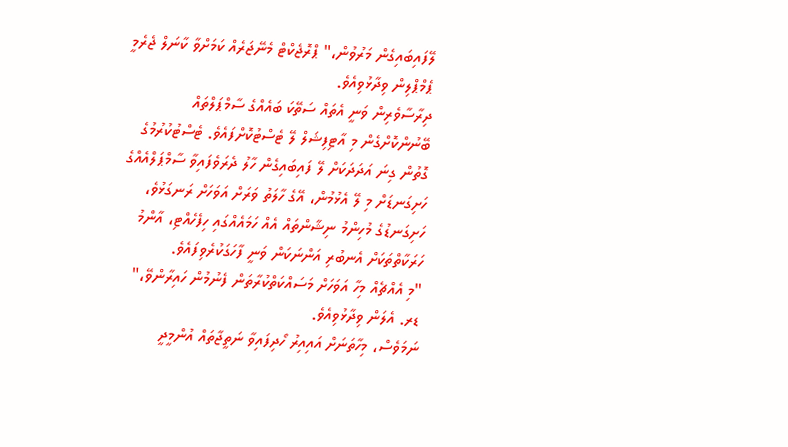ލޭފައިބައިގެން މަރުވުން،" ޕްރޮޖެކްޓް މެނޭޖަރެއް ކަމަށްވާ ކާނަލް ޖެރެމީ ޕެމްޕްލިން ވިދާޅުވިއެވެ.
ދިރާސާވެރިން ވަނީ އެތައް ސަތޭކަ ބައެއްގެ ސާމްޕަލްތައް ބޭނުންކޮށްގެން މި އާޓިފިޝަލް ލޭ ޓެސްޓުކޮށްފައެވެ. ޓެސްޓުކުރުމުގެ ގޮތުން ގިނަ އަދަދަކަށް ލޭ ފައިބައިގެން ހާލު ދެރަވެފައިވާ ސާމްޕަލްއެއްގެ ހަށިގަނޑަށް މި ލޭ އެޅުމުން، އޭގެ ހާލަތު ވަރަށް އަވަހަށް ރަނގަޅުވެ، ހަށިގަނޑުގެ މުހިންމު ނިޝާންތައް އެއް ހަމައެއްގައި ހިފެހެއްޓި، އާންމު ހަރަކާތްތަކަށް އެނބުރި އަންނަކަން ވަނީ ފާހަގަކުރެވިފައެވެ.
"މި އެއްޗެއް މިހާ އަވަހަށް މަސައްކަތްކުރާތަން ފެނުމުން ހައިރާންވޭ،" ޑރ. އެލަން ވިދާޅުވިއެވެ.
ނަމަވެސް، މިހާތަނަށް އައިއިރު ހޯދިފައިވާ ނަތީޖާތައް އުންމީދީ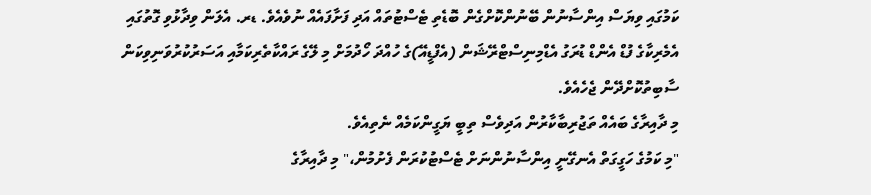ކަމުގައި ވިޔަސް އިންސާނުން ބޭނުންކޮށްގެން ބޮޑެތި ޓެސްޓުތައް އަދި ފަށާފައެއް ނުވެއެވެ. ޑރ. އެލަން ވިދާޅުވި ގޮތުގައި އެމެރިކާގެ ފުޑް އެންޑް ޑުރަގު އެޑްމިނިސްޓްރޭޝަން (އެފްޑީއޭ)ގެ ހުއްދަ ހޯދުމަށް މި ލޭގެ ރައްކާތެރިކަމާއި އަސަރުކުރުވަނިވިކަން ސާބިތުކޮށްދޭން ޖެހެއެވެ.
މި ދާއިރާގެ ބައެއް ތަޖުރިބާކާރުން އަދިވެސް ތިބީ ޔަގީންކަމެއް ނެތިއެވެ.
"މި ކަމުގެ ހަގީގަތް އެނގޭނީ އިންސާނުންނަށް ޓެސްޓުކުރަން ފެށުމުން،" މި ދާއިރާގެ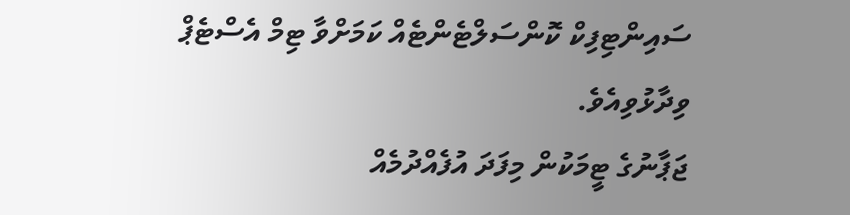ސައިންޓިފިކް ކޮންސަލްޓެންޓެއް ކަމަށްވާ ޓިމް އެސްޓެޕް ވިދާޅުވިއެވެ.
ޖަޕާނުގެ ޓީމަކުން މިފަދަ އުފެއްދުމެއް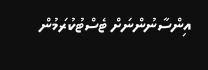އިންސާނުންނަށް ޓެސްޓުކުރަމުން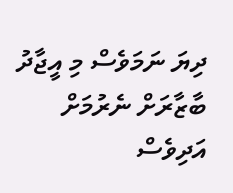ދިޔަ ނަމަވެސް މި އީޖާދު ބާޒާރަށް ނެރުމަށް އަދިވެސް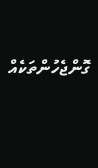ގޮންޖެހުންތަކެއް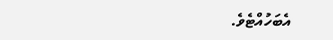އެބަހުއްޓެވެ.